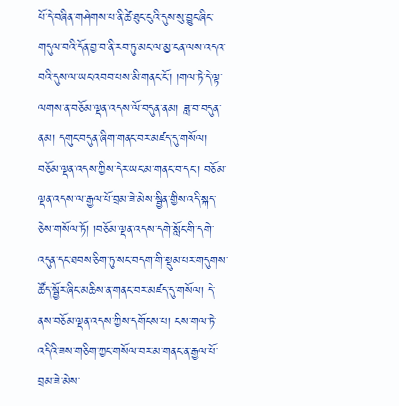པོ་དེ་བཞིན་གཤེགས་པ་ནི་ཚེ་ཐུང་ངུའི་དུས་སུ་བྱུང་ཞིང་གདུལ་བའི་དོན་བྱ་བ་ནི་རབ་ཏུ་མང་ལ་མྱ་ངན་ལས་འདའ་བའི་དུས་ལ་ཡང་འབབ་པས་མི་གནང་ངོ་། །གལ་ཏེ་དེ་ལྟ་ལགས་ན་བཅོམ་ལྡན་འདས་ལོ་བདུན་ནམ། ཟླ་བ་བདུན་ནམ། དགུང་བདུན་ཞིག་གནང་བར་མཛད་དུ་གསོལ། བཅོམ་ལྡན་འདས་ཀྱིས་དེར་ཡང་མ་གནང་བ་དང་། བཅོམ་ལྡན་འདས་ལ་རྒྱལ་པོ་བྲམ་ཟེ་མེས་སྦྱིན་གྱིས་འདི་སྐད་ཅེས་གསོལ་ཏོ། །བཅོམ་ལྡན་འདས་དགེ་སློང་གི་དགེ་འདུན་དང་ཐབས་ཅིག་ཏུ་སང་བདག་གི་སྡུམ་པར་གདུགས་ཚོད་སྦྱོར་ཞིང་མཆིས་ན་གནང་བར་མཛད་དུ་གསོལ། དེ་ནས་བཅོམ་ལྡན་འདས་ཀྱིས་དགོངས་པ། ངས་གལ་ཏེ་འདིའི་ཟས་གཅིག་ཀྱང་གསོལ་བར་མ་གནང་ན་རྒྱལ་པོ་བྲམ་ཟེ་མེས་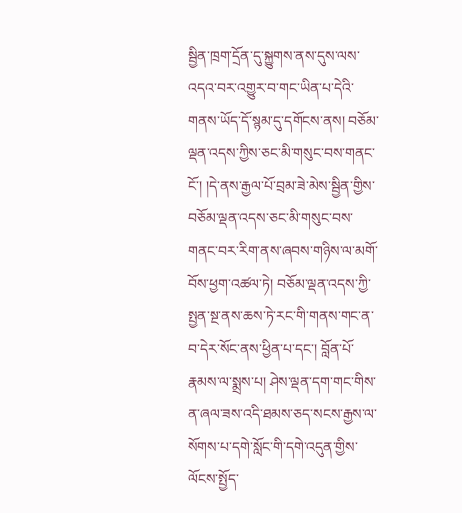སྦྱིན་ཁྲག་དྲོན་དུ་སྐྱུགས་ནས་དུས་ལས་འདའ་བར་འགྱུར་བ་གང་ཡིན་པ་དེའི་གནས་ཡོད་དོ་སྙམ་དུ་དགོངས་ནས། བཅོམ་ལྡན་འདས་ཀྱིས་ཅང་མི་གསུང་བས་གནང་ངོ་། །དེ་ནས་རྒྱལ་པོ་བྲམ་ཟེ་མེས་སྦྱིན་གྱིས་བཅོམ་ལྡན་འདས་ཅང་མི་གསུང་བས་གནང་བར་རིག་ནས་ཞབས་གཉིས་ལ་མགོ་བོས་ཕྱག་འཚལ་ཏེ། བཅོམ་ལྡན་འདས་ཀྱི་སྤྱན་སྔ་ནས་ཆས་ཏེ་རང་གི་གནས་གང་ན་བ་དེར་སོང་ནས་ཕྱིན་པ་དང་། བློན་པོ་རྣམས་ལ་སྨྲས་པ། ཤེས་ལྡན་དག་གང་གིས་ན་ཞལ་ཟས་འདི་ཐམས་ཅད་སངས་རྒྱས་ལ་སོགས་པ་དགེ་སློང་གི་དགེ་འདུན་གྱིས་ལོངས་སྤྱོད་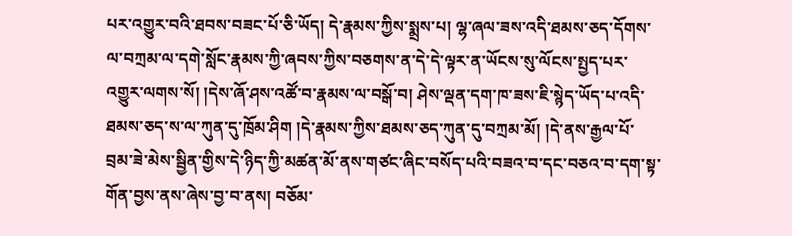པར་འགྱུར་བའི་ཐབས་བཟང་པོ་ཅི་ཡོད། དེ་རྣམས་ཀྱིས་སྨྲས་པ། ལྷ་ཞལ་ཟས་འདི་ཐམས་ཅད་དོགས་ལ་བཀྲམ་ལ་དགེ་སློང་རྣམས་ཀྱི་ཞབས་ཀྱིས་བཅགས་ན་དེ་དེ་ལྟར་ན་ཡོངས་སུ་ལོངས་སྤྱད་པར་འགྱུར་ལགས་སོ། །དེས་ཞོ་ཤས་འཚོ་བ་རྣམས་ལ་བསྒོ་བ། ཤེས་ལྡན་དག་ཁ་ཟས་ཇི་སྙེད་ཡོད་པ་འདི་ཐམས་ཅད་ས་ལ་ཀུན་དུ་ཁྲོམ་ཤིག །དེ་རྣམས་ཀྱིས་ཐམས་ཅད་ཀུན་དུ་བཀྲམ་མོ། །དེ་ནས་རྒྱལ་པོ་བྲམ་ཟེ་མེས་སྦྱིན་གྱིས་དེ་ཉིད་ཀྱི་མཚན་མོ་ནས་གཙང་ཞིང་བསོད་པའི་བཟའ་བ་དང་བཅའ་བ་དག་སྟ་གོན་བྱས་ནས་ཞེས་བྱ་བ་ནས། བཅོམ་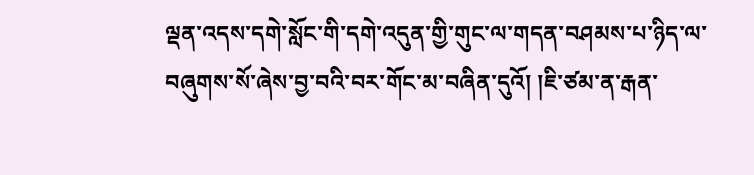ལྡན་འདས་དགེ་སློང་གི་དགེ་འདུན་གྱི་གུང་ལ་གདན་བཤམས་པ་ཉིད་ལ་བཞུགས་སོ་ཞེས་བྱ་བའི་བར་གོང་མ་བཞིན་དུའོ། །ཇི་ཙམ་ན་རྒན་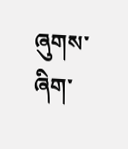ཞུགས་ཞིག་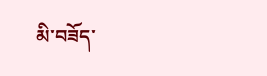མི་བཟོད་